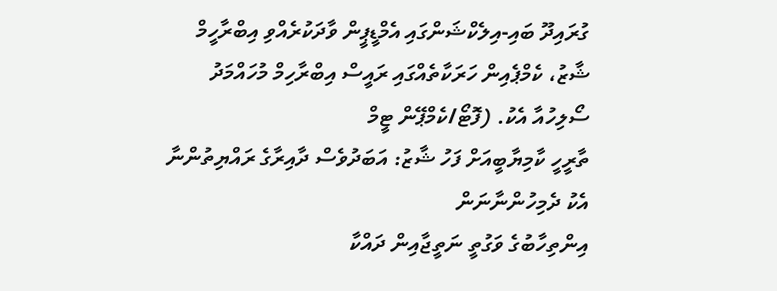ގުރައިދޫ ބައި-އިލެކްޝަންގައި އެމްޑީޕީން ވާދަކުރެއްވި އިބްރާހީމް ޝާޒު، ކެމްޕެއިން ހަރަކާތެއްގައި ރައީސް އިބްރާހިމް މުހައްމަދު ސޯލިހުއާ އެކު. (ފޮޓޯ/ކެމްޕޭން ޓީމް
ތާރީހީ ކާމިޔާބީއަށް ފަހު ޝާޒު: އަބަދުވެސް ދާއިރާގެ ރައްޔިތުންނާ އެކު ދެމިހުންނާނަން
އިންތިހާބުގެ ވަގުތީ ނަތީޖާއިން ދައްކާ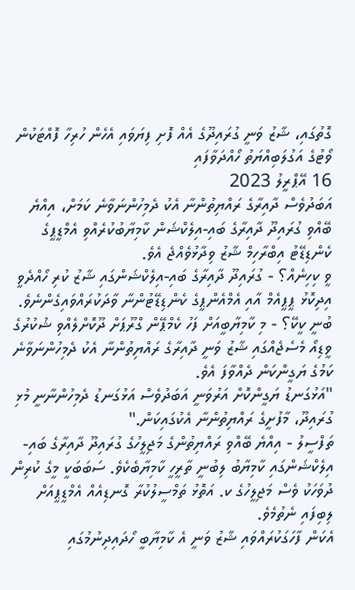ގޮތުގައި، ޝާޒު ވަނީ ގުރައިދޫގެ އެއް ފޮށި ފިޔަވައި އެހެން ހުރިހާ ފޮއްޓަކުން ވޯޓުގެ އަގުލަބިއްޔަތު ހޯއްދަވާފައި
16 އޭޕްރީލު 2023
އަބަދުވެސް ދާއިރާގެ ރައްޔިތުންނާ އެކު ދެމިހުންނަވާނެ ކަމަށް، އިއްޔެ ބޭއްވި ގުރައިދޫ ދާއިރާގެ ބައި-އިލެކްޝަން ކާމިޔާބުކުރެއްވި އެމްޑީޕީގެ ކެންޑިޑޭޓު އިބްރާހިމް ޝާޒު ވިދާޅުވެއްޖެ އެވެ.
ވީ ކިހިނެއް؟ - ގުރައިދޫ ދާއިރާގެ ބައި-އިލެކްޝަންގައި ޝާޒު ކުރި ހޯއްދެވީ އިދިކޮޅު ޕީޕީއެމް އާއި އެމްއެންޕީގެ ކެންޑިޑޭޓުންނާ ވާދަކުރައްވައިގެންނެވެ.
ބުނީ ކީކޭ؟ - މި ކާމިޔާބީއަށް ފަހު ކެމްޕޭން ގްރޫޕަށް ދޫކޮށްލެއްވި ޝުކުރުގެ ވީޑިއޯ މެސެޖެއްގައި ޝާޒު ވަނީ ދާއިރާގެ ރައްޔިތުންނާ އެކު ދެމިހުންނަވާނެ ކަމުގެ ޔަގީންކަން ދެއްވާފަ އެވެ.
"އަޅުގަނޑު ޔަގީންކޮށް އަރުވަނީ އަބަދުވެސް އަޅުގަނޑު ދެމިހުންނާނީ މުޅި ގުރައިދޫ، މާފުށީގެ ރައްޔިތުންނާ އެކުގައިކަން."
ތަފްސީލު - އިއްޔެ ބޭއްވި ރައްޔިތުންގެ މަޖިލީހުގެ ގުރައިދޫ ދާއިރާގެ ބައި-އިލެކްޝަންގައި ކާމިޔާބު ލިބުނީ ތާރީހީ ކާމިޔާބެކެވެ. ސަބަބަކީ މީގެ ކުރިން ދުވަހަކު ވެސް މަޖިލީހުގެ ކ. އަތޮޅު ތަމްސީލުކުރާ ގޮނޑިއެއް އެމްޑީޕީއަށް ލިބިފައި ނެތުމެވެ.
އެކަން ފާހަގަކުރައްވައި ޝާޒު ވަނީ އެ ކާމިޔާބީ ހޯދައިދިނުމުގައި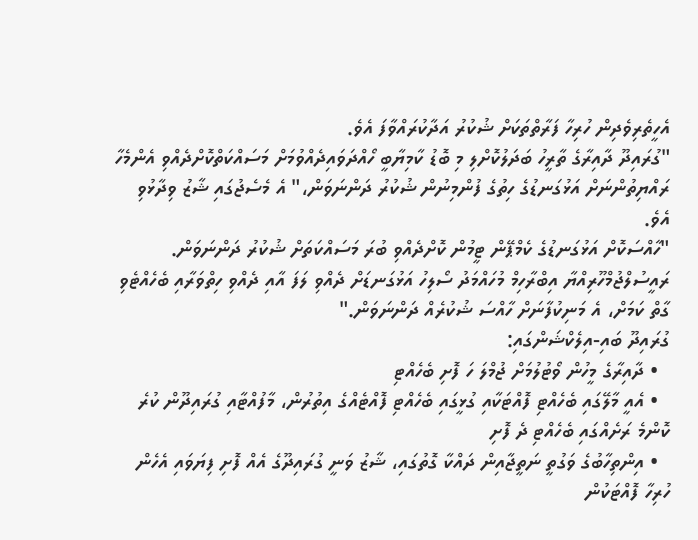އެހީތެރިވެދިން ހުރިހާ ފަރާތްތަކަށް ޝުކުރު އަދާކުރައްވާފަ އެވެ.
"ގުރައިދޫ ދާއިރާގެ ތާރީހު ބަދަލުކޮށްލި މި ބޮޑު ކާމިޔާބީ ހޯއްދަވައިދެއްވުމަށް މަސައްކަތްކޮށްދެއްވި އެންމެހާ ރައްޔިތުންނަށް އަޅުގަނޑުގެ ހިތުގެ ފުންމިނުން ޝުކުރު ދަންނަވަން،" އެ މެސެޖުގައި ޝާޒު ވިދާޅުވި އެވެ.
"ހާއްސަކޮށް އަޅުގަނޑުގެ ކެމްޕޭން ޓީމުން ކޮށްދެއްވި ބުރަ މަސައްކަތަށް ޝުކުރު ދަންނަވަން. ރައީސުލްޖުމްހޫރިއްޔާ އިބްރާހިމް މުހައްމަދު ސޯލިހު އަޅުގަނޑަށް ދެއްވި ލަފަ އާއި ދެއްވި ހިތްވަރާއި ބެހެއްޓެވި ގާތް ކަމަށް، އެ މަނިކުފާނަށް ހާއްސަ ޝުކުރެއް ދަންނަވަން."
ގުރައިދޫ ބައި-އިލެކްޝަންގައި:
  • ދާއިރާގެ މީހުން ވޯޓުލުމަށް ޖުމްލަ ހަ ފޮށި ބެހެއްޓި
  • އެއީ މާލޭގައި ބެހެއްޓި ފޮއްޓަކާއި ގުޅީގައި ބެހެއްޓި ފޮއްޓެއްގެ އިތުރުން، މާފުއްޓާއި ގުރައިދޫން ކުރެ ކޮންމެ ރަށެއްގައި ބެހެއްޓި ދެ ފޮށި
  • އިންތިހާބުގެ ވަގުތީ ނަތީޖާއިން ދައްކާ ގޮތުގައި، ޝާޒު ވަނީ ގުރައިދޫގެ އެއް ފޮށި ފިޔަވައި އެހެން ހުރިހާ ފޮއްޓަކުން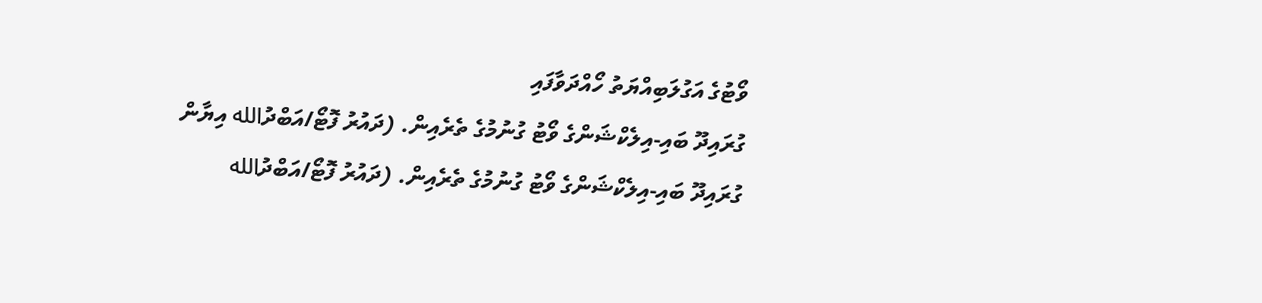ވޯޓުގެ އަގުލަބިއްޔަތު ހޯއްދަވާފައި
ގުރައިދޫ ބައި-އިލެކްޝަންގެ ވޯޓު ގުނުމުގެ ތެރެއިން. (ދައުރު ފޮޓޯ/އަބްދުالله އިޔާން
ގުރައިދޫ ބައި-އިލެކްޝަންގެ ވޯޓު ގުނުމުގެ ތެރެއިން. (ދައުރު ފޮޓޯ/އަބްދުالله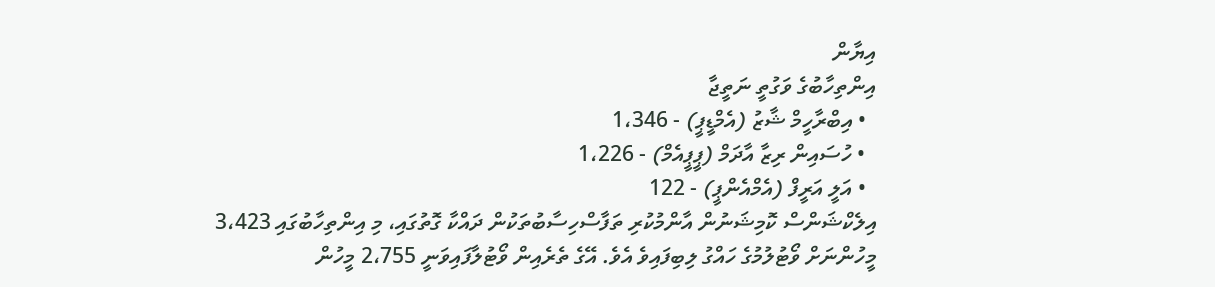އިޔާން
އިންތިހާބުގެ ވަގުތީ ނަތީޖާ
  • އިބްރާހީމް ޝާޒު (އެމްޑީޕީ) - 1،346
  • ހުސައިން ރިޒާ އާދަމް (ޕީޕީއެމް) - 1،226
  • އަލީ އަރީފް (އެމްއެންޕީ) - 122
އިލެކްޝަންސް ކޮމިޝަނުން އާންމުކުރި ތަފާސްހިސާބުތަކުން ދައްކާ ގޮތުގައި، މި އިންތިހާބުގައި 3،423 މީހުންނަށް ވޯޓުލުމުގެ ހައްގު ލިބިފައިވެ އެވެ. އޭގެ ތެރެއިން ވޯޓުލާފައިވަނީ 2،755 މީހުން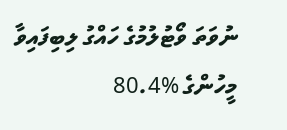ނުވަތަ ވޯޓުލުމުގެ ހައްގު ލިބިފައިވާ މީހުންގެ %80.4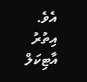އެވެ.
އިތުރު އާޓިކަލް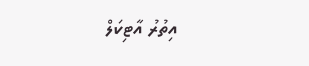އިތުރު އާޓިކަލް